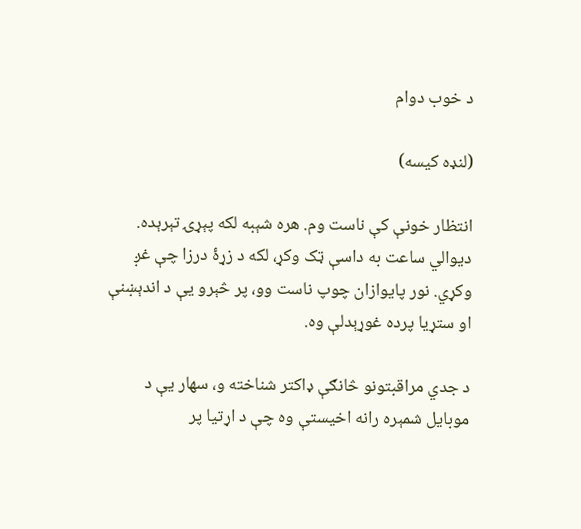د خوب دوام

(لنډه کیسه)

انتظار خونې کې ناست وم. هره شېبه لکه پېړۍ تېرېده. دیوالي ساعت به داسې ټک وکړ، لکه د زړۀ درزا چې غږ وکړي. نور پایوازان چوپ ناست وو، پر څېرو يې د اندېښنې او ستړیا پرده غوړېدلې وه.

د جدي مراقبتونو څانګې ډاکتر شناخته و، سهار يې د موبایل شمېره رانه اخیستې وه چې د اړتیا پر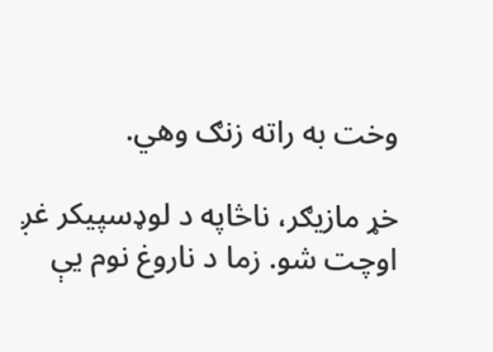وخت به راته زنګ وهي.

خړ مازیګر، ناڅاپه د لوډسپیکر غږ اوچت شو. زما د ناروغ نوم یې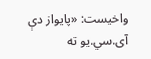واخیست: «پایواز دې آی.سي.يو ته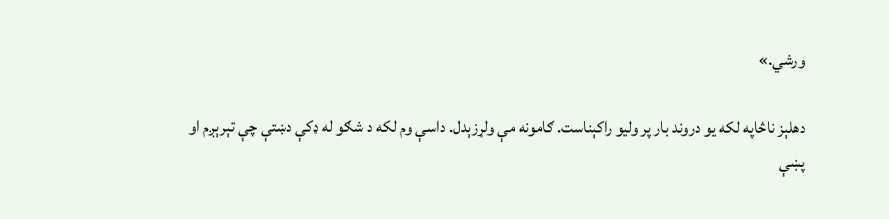ورشي.»

دهلېز ناڅاپه لکه یو دروند بار پر ولیو راکېناست. ګامونه مې ولړزېدل. داسې وم لکه د شګو له ډکې دښتې چې تېرېږم او پښې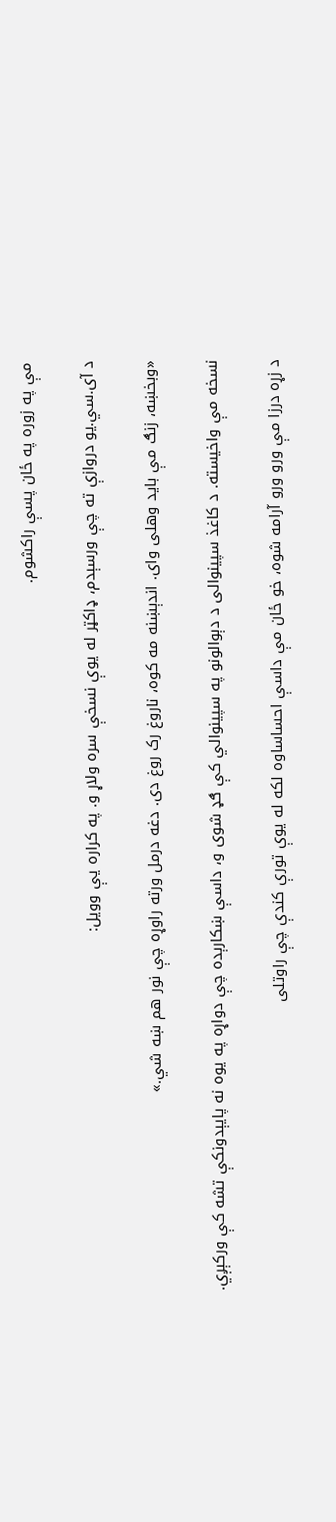مې په زوره په ځان پسې راکشوم.

د آی.سي.يو دروازې ته چې ورسېدم، ډاکټر له یوې نسخې سره ولاړ و. په کراره یې وویل:

«وبخښه، زنګ مې باید وهلی وای. اندېښنه مه کوه، ناروغ رک روغ دی. دغه درمل ورته راوړه چې نور هم ښه شي.»

نسخه مې واخیسته. د کاغذ سپینوالی د دېوالونو په سپینوالي کې ګډ شوی و، داسې ښکارېده چې دواړه په یوه نه ‌پایېدونکې تشه کې ورکېږي.

د زړه درزا مې ورو ورو آرامه شوه، خو ځان مې داسې احساساوه لکه له یوې تورې کندې چې راوتلی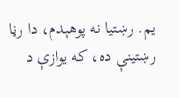یم. رښتیا نه پوهېدم، دا رڼا رښتینې ده، که یوازې د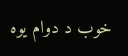خوب د دوام یوه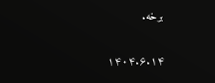برخه.

۱۴۰۴.۶.۱۴